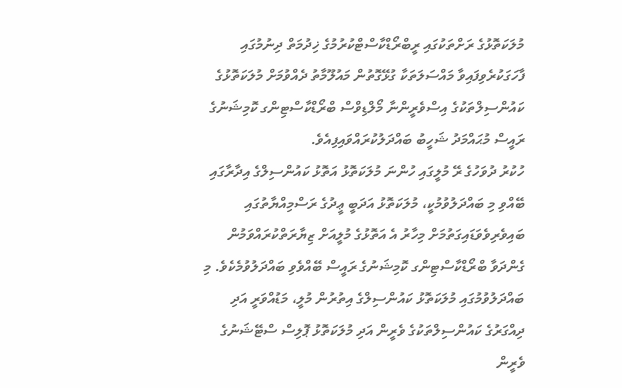މުލަކަތޮޅުގެ ރަށްތަކުގައި ރީބްރޯޑްކާސްޓްކުރުމުގެ ޚިދުމަތް ދިނުމުގައި ފާހަގަކުރެވިފައިވާ މައްސަލަތަކާ ގުޅޭގޮތުން މައުލޫމާތު ދެއްވުމަށް މުލަކަތޮޅުގެ ކައުންސިލްތަކުގެ އިސްވެރީންނާ މޯލްޑިވްސް ބްރޯޑްކާސްޓިންގ ކޮމިޝަނުގެ ރައީސް މުޙައްމަދު ޝަހީބު ބައްދަލުކުރައްވައިފިއެވެ.
ހުކުރު ދުވަހުގެ ރޭ މުލީގައި ހުންނަ މުލަކަތޮޅު އަތޮޅު ކައުންސިލްގެ އިދާރާގައި ބޭއްވި މި ބައްދަލުވުމުކީ، މުލަކަތޮޅު އަދަބީ ޢީދުގެ ރަސްމިއްޔާތުގައި ބައިވެރިވެވަޑައިގަތުމަށް މިހާރު އެ އަތޮޅުގެ މުލީއަށް ޒިޔާރަތްކުރައްވަމުން ގެންދަވާ ބްރޯޑްކާސްޓިންގ ކޮމިޝަނުގެ ރައީސް ބޭއްވެވި ބައްދަލުވުމެކެވެ. މި ބައްދަލުވުމުގައި މުލަކަތޮޅު ކައުންސިލްގެ އިތުރުން މުލީ، މަޑުއްވަރީ އަދި ދިއްގަރުގެ ކައުންސިލްތަކުގެ ވެރީން އަދި މުލަކަތޮޅު ޕޮލިސް ސްޓޭޝަނުގެ ވެރީން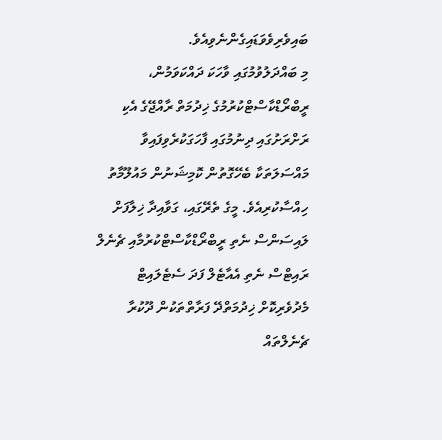ބައިވެރިވެވަޑައިގެންނެވިއެވެ.
މި ބައްދަލުވުމުގައި ވާހަކަ ދައްކަވަމުން، ރީބްރޯޑްކާސްޓްކުރުމުގެ ޚިދުމަތް ރާއްޖޭގެ އެކި ރަށްރަށުގައި ދިނުމުގައި ފާހަގަކުރެވިފައިވާ މައްސަލަތަކާ ބެހޭގޮތުން ކޮމިޝަނުން މައުލޫމާތު ހިއްސާކުރިއެވެ. މީގެ ތެރޭގައި، ގަވާއިދާ ޚިލާފަށް ލައިސަންސް ނެތި ރީބްރޯޑްކާސްޓްކުރުމާއި ޗެނެލް ރައިޓްސް ނެތި އެއާޓެލް ފަދަ ސެޓެލައިޓް މެދުވެރިކޮށް ޚިދުމަތްދޭ ފަރާތްތަކުން ދޫކުރާ ޗެނެލްތައް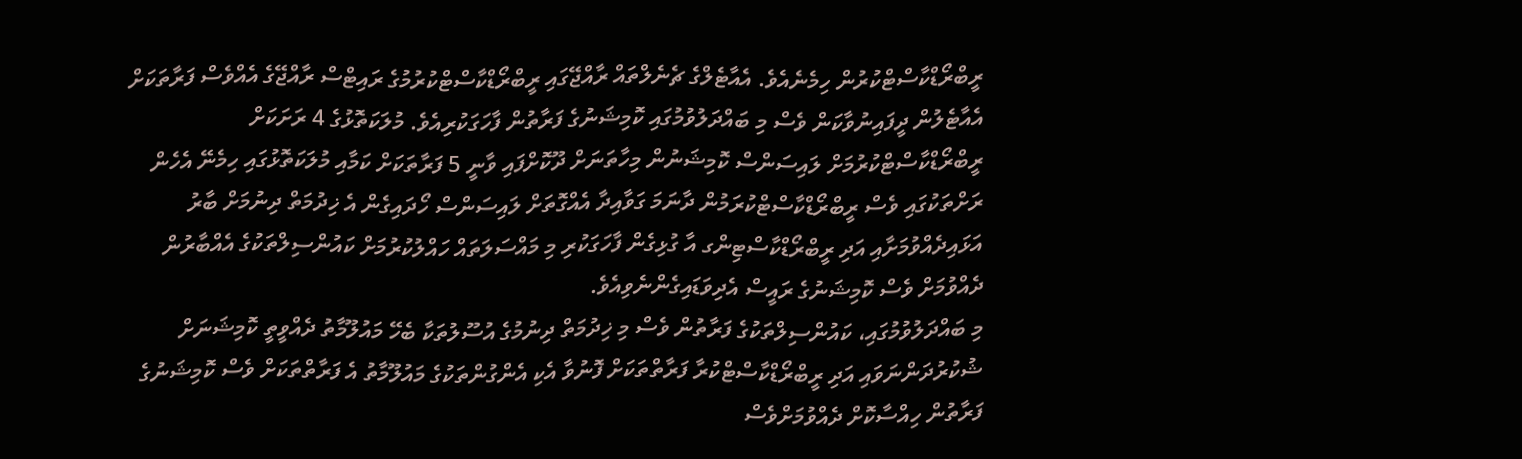ރީބްރޯޑްކާސްޓްކުރުން ހިމެނެއެވެ. އެއާޓެލްގެ ޗެނެލްތައް ރާއްޖޭގައި ރީބްރޯޑްކާސްޓްކުރުމުގެ ރައިޓްސް ރާއްޖޭގެ އެއްވެސް ފަރާތަކަށް އެއާޓެލުން ދީފައިނުވާކަން ވެސް މި ބައްދަލުވުމުގައި ކޮމިޝަނުގެ ފަރާތުން ފާހަގަކުރިއެވެ. މުލަކަތޮޅުގެ 4 ރަށަކަށް ރީބްރޯޑްކާސްޓްކުރުމަށް ލައިސަންސް ކޮމިޝަނުން މިހާތަނަށް ދޫކޮށްފައި ވާނީ 5 ފަރާތަކަށް ކަމާއި މުލަކަތޮޅުގައި ހިމެނޭ އެހެން ރަށްތަކުގައި ވެސް ރީބްރޯޑްކާސްޓްކުރަމުން ދާނަމަ ގަވާއިދާ އެއްގޮތަށް ލައިސަންސް ހޯދައިގެން އެ ޚިދުމަތް ދިނުމަށް ބާރު އަޅައިދެއްވުމަށާއި އަދި ރީބްރޯޑްކާސްޓިންގ އާ ގުޅިގެން ފާހަގަކުރި މި މައްސަލަތައް ހައްލުކުރުމަށް ކައުންސިލްތަކުގެ އެއްބާރުން ދެއްވުމަށް ވެސް ކޮމިޝަނުގެ ރައީސް އެދިވަޑައިގެންނެވިއެވެ.
މި ބައްދަލުވުމުގައި، ކައުންސިލްތަކުގެ ފަރާތުން ވެސް މި ޚިދުމަތް ދިނުމުގެ އުސޫލުތަކާ ބެހޭ މައުލޫމާތު ދެއްވީތީ ކޮމިޝަނަށް ޝުކުރުދަންނަވައި އަދި ރީބްރޯޑްކާސްޓްކުރާ ފަރާތްތަކަށް ފޮނުވާ އެކި އެންގުންތަކުގެ މައުލޫމާތު އެ ފަރާތްތަކަށް ވެސް ކޮމިޝަނުގެ ފަރާތުން ހިއްސާކޮށް ދެއްވުމަށްވެސް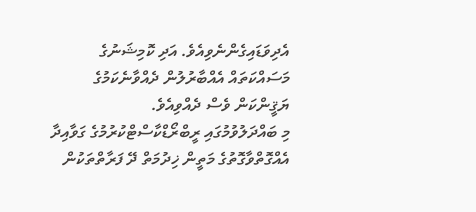އެދިވަޑައިގެންނެވިއެވެ. އަދި ކޮމިޝަނުގެ މަސައްކަތައް އެއްބާރުލުން ދެއްވާނެކަމުގެ ޔަޤީންކަން ވެސް ދެއްވިއެވެ.
މި ބައްދަލުވުމުގައި ރީބްރޯޑްކާސްޓްކުރުމުގެ ގަވާއިދާ އެއްގޮތްވާގޮތުގެ މަތީން ޚިދުމަތް ދޭ ފަރާތްތަކުން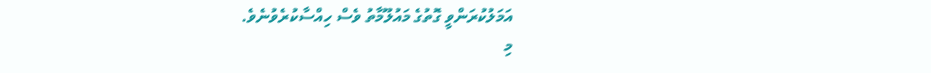އަމަލުކުރަންވީ ގޮތުގެ މައުލޫމާތު ވެސް ހިއްސާކުރެވުނެވެ.
މި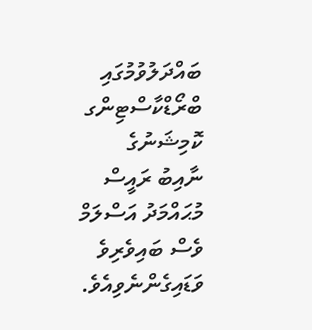ބައްދަލުވުމުގައި ބްރޯޑްކާސްޓިންގ ކޮމިޝަނުގެ ނާއިބު ރައީސް މުޙައްމަދު އަސްލަމް ވެސް ބައިވެރިވެ ވަޑައިގެންނެވިއެވެ.